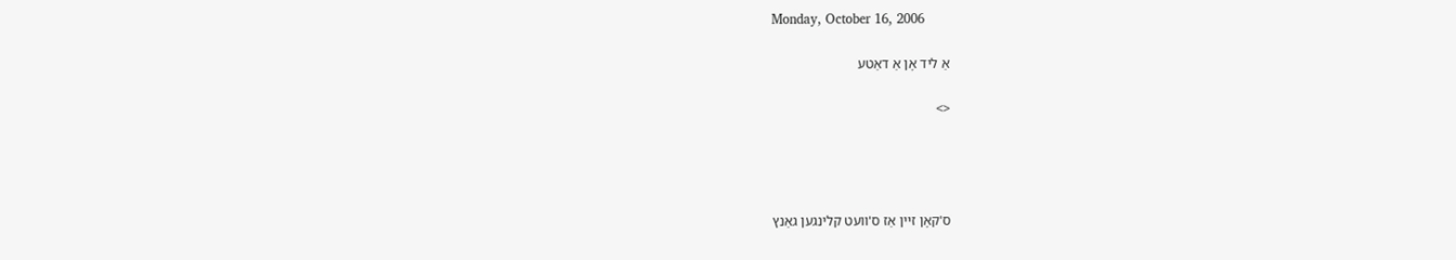Monday, October 16, 2006

אַ ליד אָן אַ דאַטע

<>




ס'קאָן זיין אַז ס'וועט קלינגען גאַנץ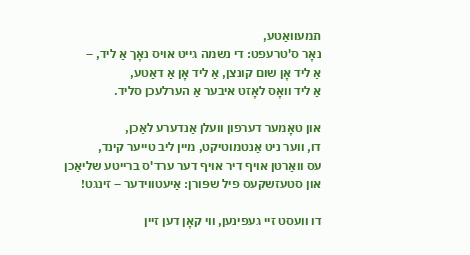תמעוואַטע,
נאָר ס'טרעפט: די נשמה גייט אויס נאָך אַ ליד, –
אַ ליד אָן שום קונצן, אַ ליד אָן אַ דאַטע,
אַ ליד וואָס לאָזט איבער אַ הערלעכן סליד.

און טאָמער דערפון וועלן אַנדערע לאַכן,
דו, ווער ניט אַנטמוטיקט, מיין ליב טייער קינד,
עס וואַרטן אויף דיר אויף דער ערד'ס ברייטע שליאַכן
און סטעזשקעס פיל שפּורן: אַיעטווידער – זינגט!

דו וועסט זיי געפינען, ווי קאָן דען זיין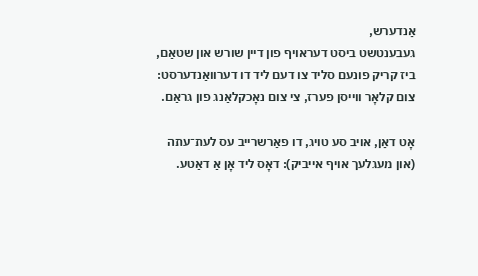אַנדערש,
געבענטשט ביסט דעראויף פון דיין שורש און שטאַם,
ביז קריק פונעם סליד צו דעם ליד דו דערוואַנדערסט:
צום קלאָר ווייסן פערז, צי צום נאָכקלאַנג פון גראַם.

אָט דאַן, אויב סע טויג, דו פאַרשרייב עס לעת־עתה
(און מעגלעך אויף אייביק): דאָס ליד אָן אַ דאַטע.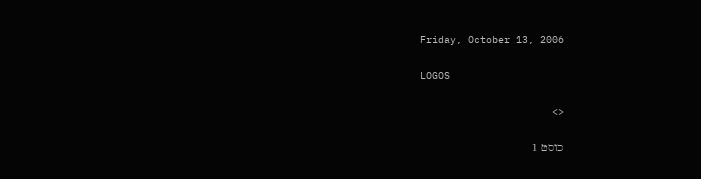Friday, October 13, 2006

LOGOS

<>

כוסט 1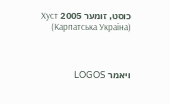כוסט, זומער 2005 Хуст (Карпатська Україна)



ויאמר LOGOS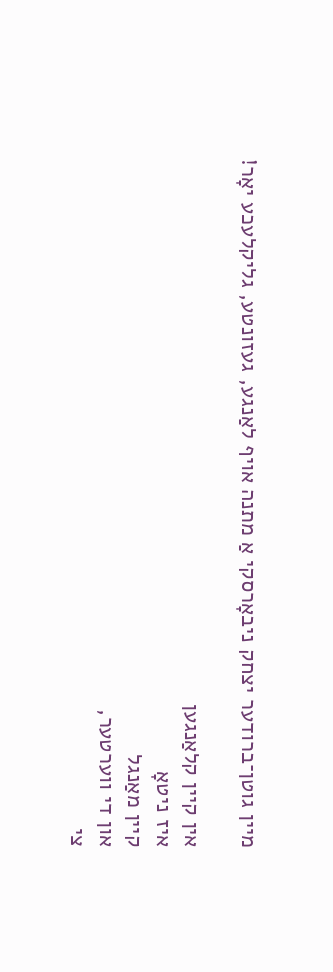מיין גוטן־ברודער יצחק ניבאָרסקי אַ מתנה אויף לאַנגע, געזונטע, גליקלעכע יאָר!

אין קיין קלאַנגען
איז ניטאָ
קיין מאַנגל
און די ווערטער,
צי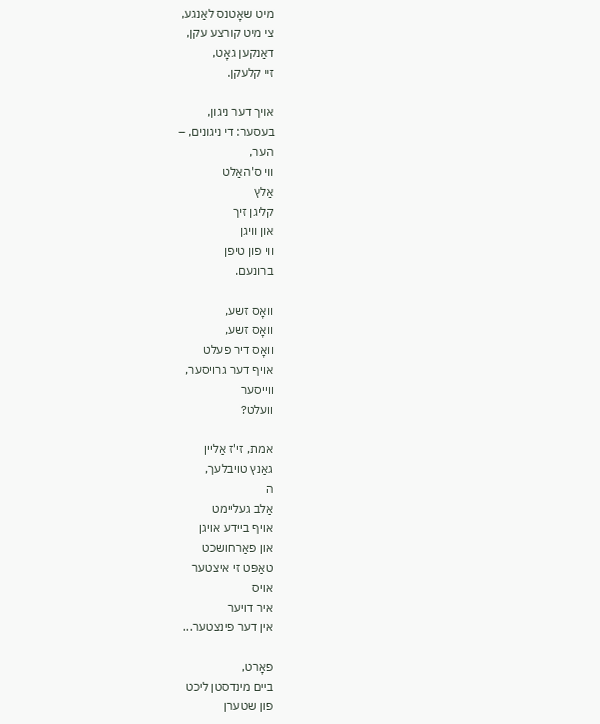מיט שאָטנס לאַנגע,
צי מיט קורצע עקן,
דאַנקען גאָט,
זיי קלעקן.

אויך דער ניגון,
בעסער: די ניגונים, –
הער,
ווי ס'האַלט
אַלץ
קליגן זיך
און וויגן
ווי פון טיפן
ברונעם.

וואָס זשע,
וואָס זשע,
וואָס דיר פעלט
אויף דער גרויסער,
ווייסער
וועלט?

אמת, זי'ז אַליין
גאַנץ טויבלעך,
ה
אַלב געליימט
אויף ביידע אויגן
און פאַרחושכט
טאַפּט זי איצטער
אויס
איר דויער
אין דער פינצטער...

פאָרט,
ביים מינדסטן ליכט
פון שטערן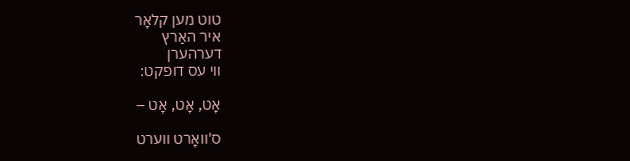טוט מען קלאָר
איר האַרץ
דערהערן
ווי עס דופקט:

אָט, אָט, אָט –

ס'וואָרט ווערט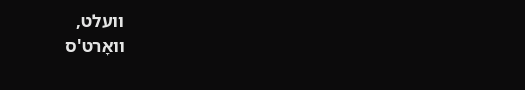וועלט,
וואָרט'ס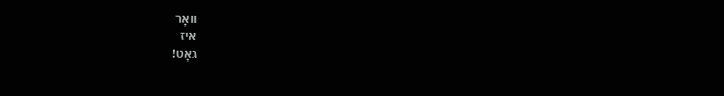וואָר
איז
גאָט!